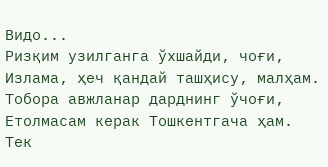Видо...
Ризқим узилганга ўхшайди, чоғи,
Излама, ҳеч қандай ташҳису, малҳам.
Тобора авжланар дарднинг ўчоғи,
Етолмасам керак Тошкентгача ҳам.
Тек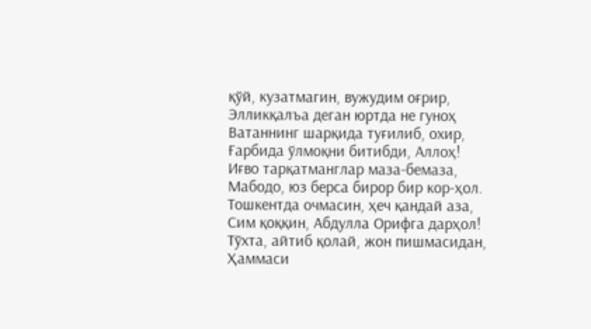қўй, кузатмагин, вужудим оғрир,
Элликқалъа деган юртда не гуноҳ
Ватаннинг шарқида туғилиб, охир,
Ғарбида ўлмоқни битибди, Аллоҳ!
Иғво тарқатманглар маза-бемаза,
Мабодо, юз берса бирор бир кор-ҳол.
Тошкентда очмасин, ҳеч қандай аза,
Сим қоққин, Абдулла Орифга дарҳол!
Тўхта, айтиб қолай, жон пишмасидан,
Ҳаммаси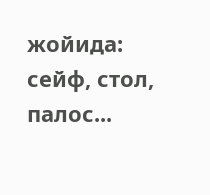жойида: сейф, стол, палос...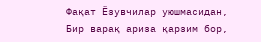Фақат Ёзувчилар уюшмасидан,
Бир варақ ариза қарзим бор,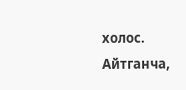холос.
Айтганча,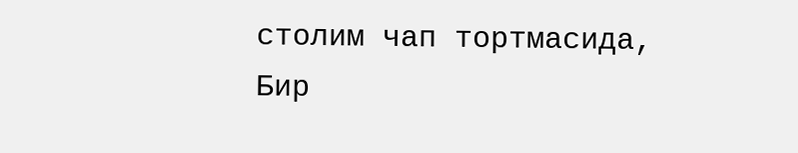столим чап тортмасида,
Бир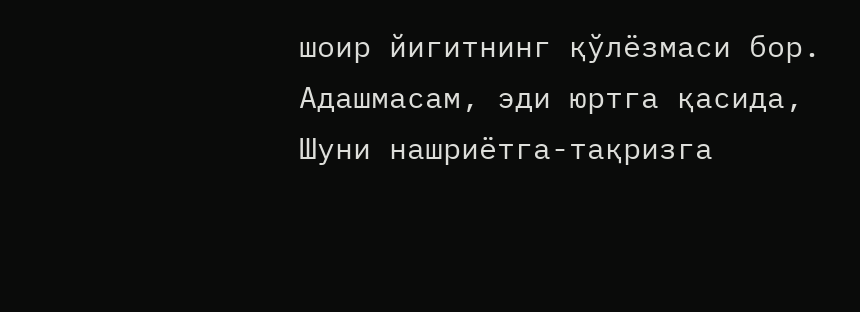шоир йигитнинг қўлёзмаси бор.
Адашмасам, эди юртга қасида,
Шуни нашриётга-тақризга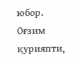юбор.
Оғзим қурияпти,